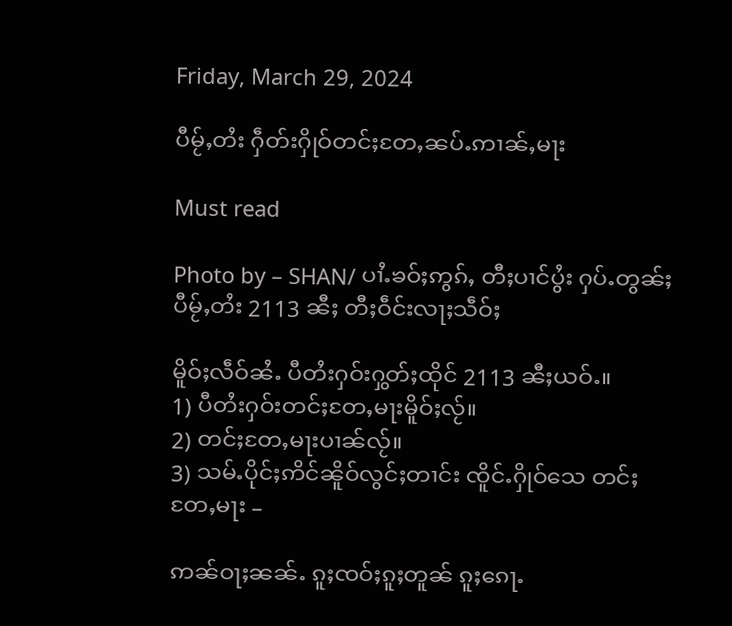Friday, March 29, 2024

ပီမႂ်ႇတႆး ႁဵတ်းႁိုဝ်တင်ႈတႄႇၼပ်ႉဢၢၼ်ႇမႃး

Must read

Photo by – SHAN/ ပၢႆႉၶဝ်ႈဢွၵ်ႇ တီႈပၢင်ပွႆး ႁပ်ႉတွၼ်ႈ ပီမႂ်ႇတႆး 2113 ၼီႈ တီႈဝဵင်းလႃႈသဵဝ်ႈ

မိူဝ်ႈလဵဝ်ၼႆႉ ပီတႆးႁဝ်းႁွတ်ႈထိုင် 2113 ၼီႈယဝ်ႉ။
1) ပီတႆးႁဝ်းတင်ႈတႄႇမႃးမိူဝ်ႈလႂ်။
2) တင်ႈတႄႇမႃးပၢၼ်လႂ်။
3) သမ်ႉပိုင်ႈဢိင်ၼိူဝ်လွင်ႈတၢင်း ၸိူင်ႉႁိုဝ်သေ တင်ႈတႄႇမႃး –

ဢၼ်ဝႃႈၼၼ်ႉ ၵူႈၸဝ်ႈၵူႈတူၼ် ၵူႈၵေႃႉ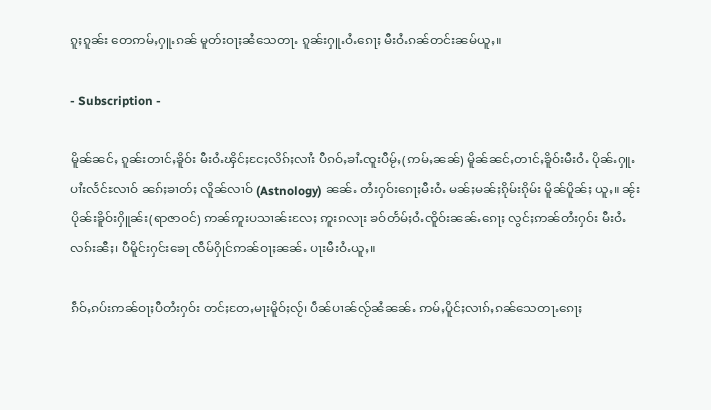ၵူႈၵူၼ်း တေဢမ်ႇႁူႉၵၼ် မူတ်းဝႃႈၼႆသေတႃႉ ၵူၼ်းႁူႉဝႆႉၵေႃႈ မီးဝႆႉၵၼ်တင်းၼမ်ယူႇ။

- Subscription -

မိူၼ်ၼင်ႇ ၵူၼ်းတၢင်ႇၶိူဝ်း မီးဝႆႉၾိင်ႈငႄႈလိၵ်ႈလၢႆး ပီၵဝ်ႇၶၢႆႉၸူးပီမႂ်ႇ(ဢမ်ႇၼၼ်) မိူၼ်ၼင်ႇတၢင်ႇၶိူဝ်းမီးဝႆႉ ပိုၼ်ႉႁူႉပၢႆးလႅင်ႊလၢဝ် ၼၵ်ႈၶၢတ်ႈ လိူၼ်လၢဝ် (Astnology) ၼၼ်ႉ တႆးႁဝ်းၵေႃႈမီးဝႆႉ မၼ်ႈမၼ်ႈၵိုမ်းၵိုမ်း မိူၼ်ပိူၼ်ႈ ယူႇ။ ၼႂ်းပိုၼ်းၶိူဝ်းႁိူၼ်း(ရာဇာဝင်) ဢၼ်ဢူးပသၢၼ်းလႄႈ ဢူးၵလႃး ၶဝ်တႅမ်ႈဝႆႉၸိူဝ်းၼၼ်ႉၵေႃႈ လွင်ႈဢၼ်တႆးႁဝ်း မီးဝႆႉလၵ်းၼီႈ၊ ပီမိူင်းႁင်းၶေႃ ၸဵမ်ႁိုင်ဢၼ်ဝႃႈၼၼ်ႉ ပႃးမီးဝႆႉယူႇ။

ၵဵဝ်ႇၵပ်းဢၼ်ဝႃႈပီတႆးႁဝ်း တင်ႈတႄႇမႃးမိူဝ်ႈလႂ်၊ ပဵၼ်ပၢၼ်လႂ်ၼႆၼၼ်ႉ ဢမ်ႇပိူင်ႈလၢၵ်ႇၵၼ်သေတႃႉၵေႃႈ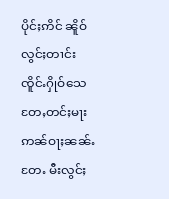ပိုင်ႈဢိင် ၼိူဝ်လွင်ႈတၢင်းၸိူင်ႉႁိုဝ်သေ တႄႇတင်ႈမႃး ဢၼ်ဝႃႈၼၼ်ႉတႄႉ မီးလွင်ႈ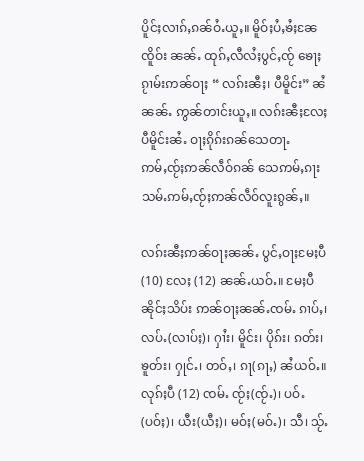ပိူင်ႈလၢၵ်ႇၵၼ်ဝႆႉယူႇ။ မိူဝ်ႈပႆႇၶႆႈၼႄၸိူဝ်း ၼၼ်ႉ ထုၵ်ႇလီလႆႈပွင်ႇၸႂ် ၶေႃႈၵႂၢမ်းဢၼ်ဝႃႈ “ လၵ်းၼီႈ၊ ပီမိူင်း” ၼႆၼၼ်ႉ ဢွၼ်တၢင်းယူႇ။ လၵ်းၼီႈလႄႈ ပီမိူင်းၼႆႉ ဝႃႈၵိုၵ်းၵၼ်သေတႃႉ ဢမ်ႇၸႂ်ႈဢၼ်လဵဝ်ၵၼ် သေဢမ်ႇၵႃး သမ်ႉဢမ်ႇၸႂ်ႈဢၼ်လဵဝ်လူးၵွၼ်ႇ။

လၵ်းၼီႈဢၼ်ဝႃႈၼၼ်ႉ ပွင်ႇဝႃႈမႄႈပီ(10) လႄႈ (12) ၼၼ်ႉယဝ်ႉ။ မႄႈပီၼိုင်ႈသိပ်း ဢၼ်ဝႃႈၼၼ်ႉၸမ်ႉ ၵၢပ်ႇ၊ လပ်ႉ(လၢပ်ႈ)၊ ႁၢႆး၊ မိူင်း၊ ပိုၵ်း၊ ၵတ်း၊ ၶူတ်း၊ ႁုင်ႉ၊ တဝ်ႇ၊ ၵႃ(ၵႃႇ) ၼႆယဝ်ႉ။ လုၵ်ႈပီ (12) ၸမ်ႉ ၸႂ်ႈ(ၸႂ်ႉ)၊ ပဝ်ႉ(ပဝ်ႈ)၊ ယီး(ယီႈ)၊ မဝ်ႈ(မဝ်ႉ)၊ သီ၊ သႂ်ႉ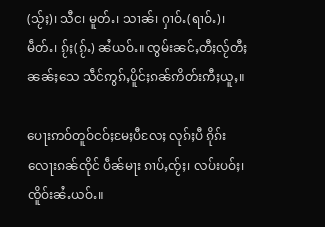(သႂ်ႈ)၊ သီင၊ မူတ်ႉ၊ သၢၼ်၊ ႁၢဝ်ႉ(ရၢဝ်ႉ)၊ မဵတ်ႉ၊ ၵႂ်ႈ(ၵႂ်ႉ) ၼႆယဝ်ႉ။ ၸွမ်းၼင်ႇတီႈလႂ်တီႈ ၼၼ်ႈသေ သဵင်ဢွၵ်ႇပိူင်ႈၵၼ်ဢိတ်းဢီႈယူႇ။

ပေႃးဢဝ်တူဝ်ငဝ်ႈမႄႈပီလႄႈ လုၵ်ႈပီ ၵိုၵ်းလေႃးၵၼ်ၸိုင် ပဵၼ်မႃး ၵၢပ်ႇၸႂ်ႈ၊ လပ်းပဝ်ႈ၊ ၸိူဝ်းၼႆႉယဝ်ႉ။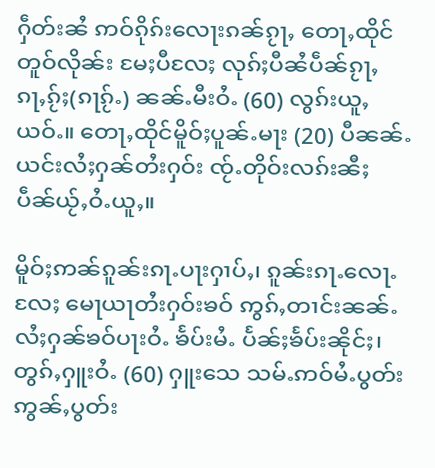ႁဵတ်းၼႆ ဢဝ်ၵိုၵ်းလေႃးၵၼ်ၵႂႃႇ တေႃႇထိုင်တူဝ်လိုၼ်း မႄႈပီလႄႈ လုၵ်ႈပီၼႆပဵၼ်ၵႂႃႇ ၵႃႇၵႂ်ႈ(ၵႃၵႂ်ႉ) ၼၼ်ႉမီးဝႆႉ (60) လွၵ်းယူႇယဝ်ႉ။ တေႃႇထိုင်မိူဝ်ႈပူၼ်ႉမႃး (20) ပီၼၼ်ႉ ယင်းလႆႈႁၼ်တႆးႁဝ်း ၸႂ်ႉတိုဝ်းလၵ်းၼီႈပဵၼ်ယႂ်ႇဝႆႉယူႇ။

မိူဝ်ႈဢၼ်ၵူၼ်းၵႃႉပႃးႁၢပ်ႇ၊ ၵူၼ်းၵႃႉလေႃႉလႄႈ မေႃယႃတႆးႁဝ်းၶဝ် ဢွၵ်ႇတၢင်းၼၼ်ႉ လႆႈႁၼ်ၶဝ်ပႃးဝႆႉ ၶႅပ်းမႆႉ ပႅၼ်ႈၶႅပ်းၼိုင်ႈ၊ တွၵ်ႇႁူးဝႆႉ (60) ႁူးသေ သမ်ႉဢဝ်မႆႉပွတ်းဢွၼ်ႇပွတ်း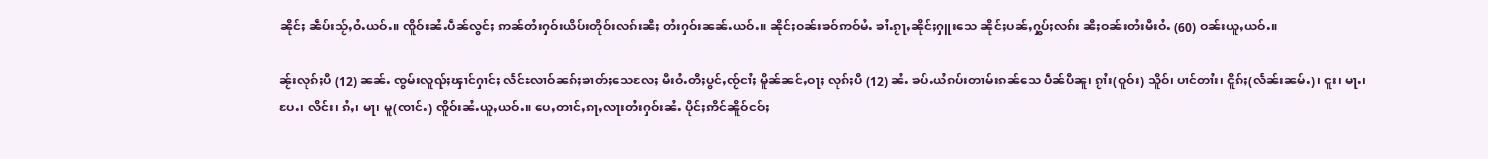ၼိုင်ႈ ၼဵပ်းသႂ်ႇဝႆႉယဝ်ႉ။ ၸိူဝ်းၼႆႉပဵၼ်လွင်ႈ ဢၼ်တႆးႁဝ်းယိပ်းတိုဝ်းလၵ်းၼီႈ တႆးႁဝ်းၼၼ်ႉယဝ်ႉ။ ၼိုင်ႈဝၼ်းၶဝ်ဢဝ်မႆႉ ၶၢႆႉၵႂႃႇၼိုင်ႈႁူးသေ ၼိုင်ႈပၼ်ႇႁွပ်ႈလၵ်း ၼီႈဝၼ်းတႆးမီးဝႆႉ (60) ဝၼ်းယူႇယဝ်ႉ။

ၼႂ်းလုၵ်ႈပီ (12) ၼၼ်ႉ ၸွမ်းလူၺ်ႈၾၢင်ႁၢင်ႈ လႅင်ႊလၢဝ်ၼၵ်ႈၶၢတ်ႈသေလႄႈ မီးဝႆႉတီႈပွင်ႇၸႂ်ငၢႆႈ မိူၼ်ၼင်ႇဝႃႈ လုၵ်ႈပီ (12) ၼႆႉ ၶပ်ႉယႆၵပ်းတၢမ်းၵၼ်သေ ပဵၼ်ပီၼူ၊ ၵႂၢႆး(ဝူဝ်း) သိူဝ်၊ ပၢင်တၢႆး၊ ငိူၵ်ႈ(လႅၼ်းၼမ်ႉ)၊ ငူး၊ မႃႉ၊ ပႄႉ၊ လိင်း၊ ၵႆႇ၊ မႃ၊ မူ(ၸၢင်ႉ) ၸိူဝ်းၼႆႉယူႇယဝ်ႉ။ ပေႇတၢင်ႇၵႃႇလႃးတႆးႁဝ်းၼႆႉ ပိုင်ႈဢိင်ၼိူဝ်ငဝ်ႈ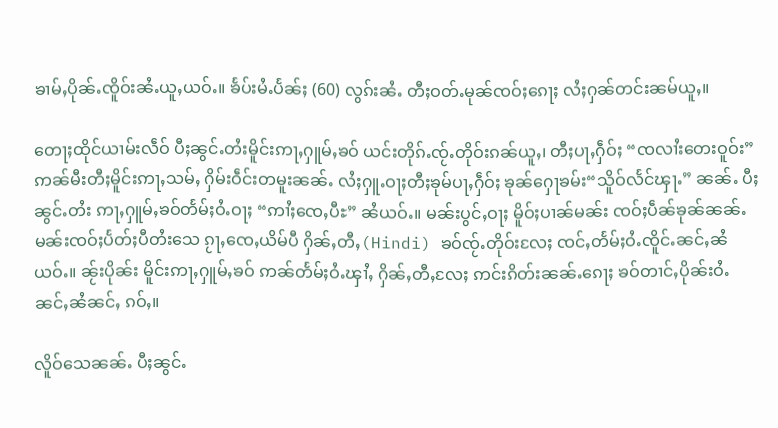ၶၢမ်ႇပိုၼ်ႉၸိူဝ်းၼႆႉယူႇယဝ်ႉ။ ၶႅပ်းမႆႉပႅၼ်ႈ (60) လွၵ်းၼႆႉ တီႈဝတ်ႉမုၼ်ၸဝ်ႈၵေႃႈ လႆႈႁၼ်တင်းၼမ်ယူႇ။

တေႃႈထိုင်ယၢမ်းလဵဝ် ပီႈၼွင်ႉတႆးမိူင်းဢႃႇႁူမ်ႇၶဝ် ယင်းတိုၵ်ႉၸႂ်ႉတိုဝ်းၵၼ်ယူႇ၊ တီႈပႃႇႁဵဝ်ႈ “ၸလၢႆးတေးဝူဝ်း” ဢၼ်မီးတီႈမိူင်းဢႃႇသမ်ႇ ႁိမ်းဝဵင်းတမူးၼၼ်ႉ လႆႈႁူႉဝႃႈတီႈၶုမ်ပႃႇႁဵဝ်ႈ ၶုၼ်ႁေႃၶမ်း“သိူဝ်လႅင်ၾႃႉ” ၼၼ်ႉ ပီႈၼွင်ႉတႆး ဢႃႇႁူမ်ႇၶဝ်တႅမ်ႈဝႆႉဝႃႈ “ဢၢႆႈၸေႇပီႊ” ၼႆယဝ်ႉ။ မၼ်းပွင်ႇဝႃႈ မိူဝ်ႈပၢၼ်မၼ်း ၸဝ်ႈပဵၼ်ၶုၼ်ၼၼ်ႉ မၼ်းၸဝ်ႈပႅတ်ႈပီတႆးသေ ၵႂႃႇၸေႇယိမ်ပီ ႁိၼ်ႇတီႇ(Hindi) ၶဝ်ၸႂ်ႉတိုဝ်းလႄႈ ၸင်ႇတႅမ်ႈဝႆႉၸိူင်ႉၼင်ႇၼႆယဝ်ႉ။ ၼႂ်းပိုၼ်း မိူင်းဢႃႇႁူမ်ႇၶဝ် ဢၼ်တႅမ်ႈဝႆႉၾၢႆႇ ႁိၼ်ႇတီႇလႄႈ ဢင်းၵိတ်းၼၼ်ႉၵေႃႈ ၶဝ်တၢင်ႇပိုၼ်းဝႆႉ ၼင်ႇၼႆၼင်ႇ ၵဝ်ႇ။

လိူဝ်သေၼၼ်ႉ ပီႈၼွင်ႉ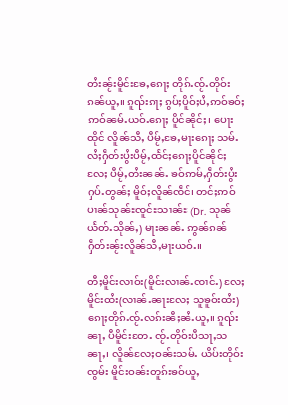တႆးၼႂ်းမိူင်းၶႄႇၵေႃႈ တိုၵ်ႉၸႂ်ႉတိုဝ်းၵၼ်ယူႇ။ ၵူၺ်းၵႃႈ ၵွပ်ႈပိူဝ်ႈပႆႇဢဝ်ၶဝ်ႈ ဢဝ်ၼမ်ႉယဝ်ႉၵေႃႈ ပိူင်ၼိုင်ႈ၊ ပေႃးထိုင် လိူၼ်သီႇ ပီမႂ်ႇၶႄႇမႃးၵေႃႈ သမ်ႉလႆႈႁဵတ်းပွႆးပီမႂ်ႇထႅင်ႈၵေႃႈပိူင်ၼိုင်ႈလႄႈ ပီမႂ်ႇတႆးၼၼ်ႉ ၶဝ်ဢမ်ႇႁဵတ်းပွႆးႁပ်ႉတွၼ်ႈ မိူဝ်ႈလိူၼ်ၸဵင်၊ တင်ႈဢဝ်ပၢၼ်သုၼ်ႊၸူင်ႊသၢၼ်ႊ (Dr. သုၼ်ယႅတ်ႉသိုၼ်ႇ) မႃးၼၼ်ႉ ဢွၼ်ၵၼ်ႁဵတ်းၼႂ်းလိူၼ်သီႇမႃးယဝ်ႉ။

တီႈမိူင်းလၢဝ်း(မိူင်းလၢၼ်ႉၸၢင်ႉ) လႄႈ မိူင်းထႆး(လၢၼ်ႉၼႃးလႄႈ သူၶူဝ်းထႆး) ၵေႃႈတိုၵ်ႉၸႂ်ႉလၵ်းၼီႈၼႆႉယူႇ။ ၵူၺ်းၼႃႇ ပီမိူင်းတႄႉ ၸႂ်ႉတိုဝ်းပီသႃႇသၼႃႇ၊ လိူၼ်လႄႈဝၼ်းသမ်ႉ ယိပ်းတိုဝ်းၸွမ်း မိူင်းဝၼ်းတူၵ်းၶဝ်ယူႇ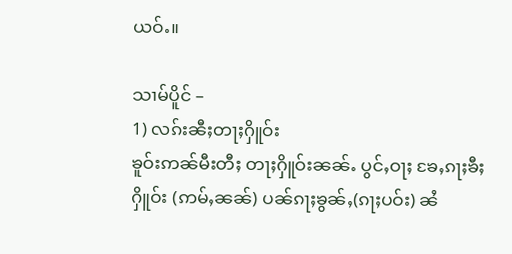ယဝ်ႉ။

သၢမ်ပိူင် –
1) လၵ်းၼီႈတႃႈႁိူဝ်း
ၶူဝ်းဢၼ်မီးတီႈ တႃႈႁိူဝ်းၼၼ်ႉ ပွင်ႇဝႃႈ ၶႄႇၵႃႈၶီႈႁိူဝ်း (ဢမ်ႇၼၼ်) ပၼ်ၵႃႈၶွၼ်ႇ(ၵႃႈပဝ်း) ၼႆ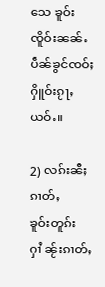သေ ၶူဝ်းၸိူဝ်းၼၼ်ႉ ပဵၼ်ၶွင်ၸဝ်ႈႁိူဝ်းၵႂႃႇယဝ်ႉ။

2) လၵ်းၼီႈၵၢတ်ႇ
ၶူဝ်းတူၵ်းႁၢႆ ၼႂ်းၵၢတ်ႇ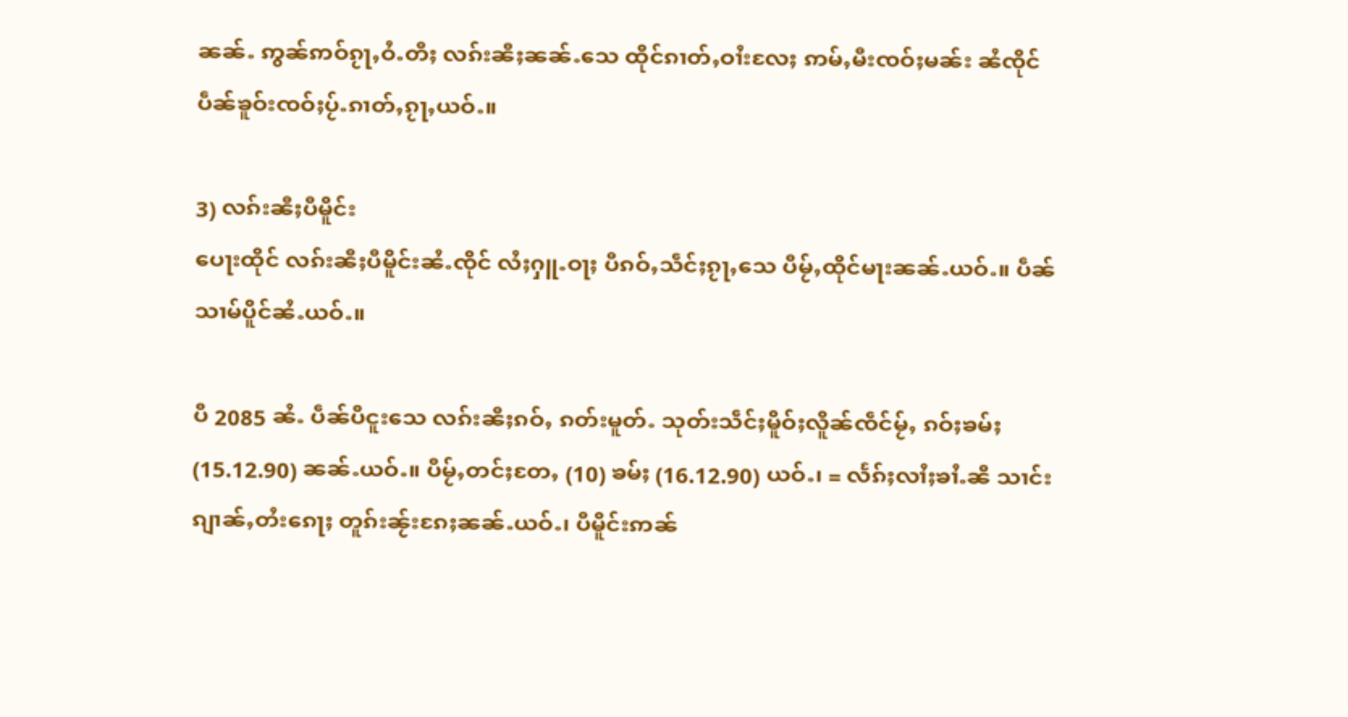ၼၼ်ႉ ဢွၼ်ဢဝ်ၵႂႃႇဝႆႉတီႈ လၵ်းၼီႈၼၼ်ႉသေ ထိုင်ၵၢတ်ႇဝၢႆးလႄႈ ဢမ်ႇမီးၸဝ်ႈမၼ်း ၼႆၸိုင် ပဵၼ်ၶူဝ်းၸဝ်ႈပႂ်ႉၵၢတ်ႇၵႂႃႇယဝ်ႉ။

3) လၵ်းၼီႈပီမိူင်း
ပေႃးထိုင် လၵ်းၼီႈပီမိူင်းၼႆႉၸိုင် လႆႈႁူႉဝႃႈ ပီၵဝ်ႇသဵင်ႈၵႂႃႇသေ ပီမႂ်ႇထိုင်မႃးၼၼ်ႉယဝ်ႉ။ ပဵၼ်သၢမ်ပိူင်ၼႆႉယဝ်ႉ။

ပီ 2085 ၼႆႉ ပဵၼ်ပီငူးသေ လၵ်းၼီႈၵဝ်ႇ ၵတ်းမူတ်ႉ သုတ်းသဵင်ႈမိူဝ်ႈလိူၼ်ၸဵင်မႂ်ႇ ၵဝ်ႈၶမ်ႈ (15.12.90) ၼၼ်ႉယဝ်ႉ။ ပီမႂ်ႇတင်ႈတႄႇ (10) ၶမ်ႈ (16.12.90) ယဝ်ႉ၊ = လႅၵ်ႈလၢႆႈၶၢႆႉၼီ သၢင်းၵျၢၼ်ႇတႆးၵေႃႈ တူၵ်းၼႂ်းၵႄႈၼၼ်ႉယဝ်ႉ၊ ပီမိူင်းဢၼ်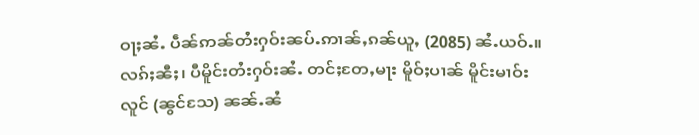ဝႃႈၼႆႉ ပဵၼ်ဢၼ်တႆးႁဝ်းၼပ်ႉဢၢၼ်ႇၵၼ်ယူႇ (2085) ၼႆႉယဝ်ႉ။
လၵ်ႈၼီႈ၊ ပီမိူင်းတႆးႁဝ်းၼႆႉ တင်ႈတႄႇမႃး မိူဝ်ႈပၢၼ် မိူင်းမၢဝ်းလူင် (ၼွင်သႄ) ၼၼ်ႉၼႆ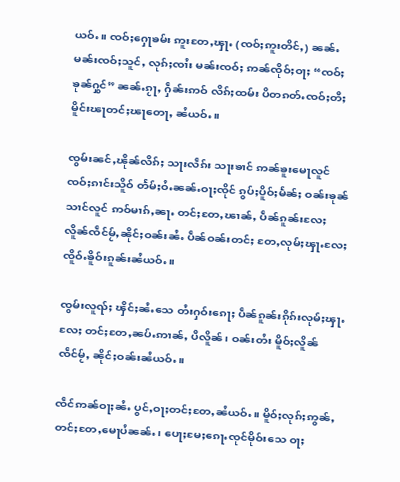ယဝ်ႉ။ ၸဝ်ႈႁေႃၶမ်း ဢူးတႄႇၾႃႉ (ၸဝ်ႈဢူးတိင်ႇ) ၼၼ်ႉ မၼ်းၸဝ်ႈသူင်ႇ လုၵ်ႈၸၢႆး မၼ်းၸဝ်ႈ ဢၼ်ၸိုဝ်ႈဝႃႈ “ၸဝ်ႈၶုၼ်ႁွင်” ၼၼ်ႉၵႂႃႇ ႁဵၼ်းဢဝ် လိၵ်ႈထမ်း ပိတၵတ်ႉၸဝ်ႈတီႈမိူင်းၽႃတင်ႈၽႃတေႃႇ ၼႆယဝ်ႉ။

ၸွမ်းၼင်ႇၽိုၼ်လိၵ်ႈ သႃးလဵၵ်း သႃးၶၢင် ဢၼ်ၶူးမေႃလူင် ၸဝ်ႈၵၢင်းသိူဝ် တႅမ်ႈဝႆႉၼၼ်ႉဝႃႈၸိုင် ၵွပ်ႈပိူဝ်ႈမႅၼ်ႈ ဝၼ်းၶုၼ်သၢင်လူင် ဢဝ်မၢၵ်ႇၼႃႉ တင်ႈတႄႇၽၢၼ်ႇ ပဵၼ်ၵူၼ်းလႄႈ လိူၼ်ၸဵင်မႂ်ႇၼိုင်ႈဝၼ်းၼႆႉ ပဵၼ်ဝၼ်းတင်ႈ တႄႇလုမ်ႈၾႃႉလႄႈ ၸိူဝ်ႉၶိူဝ်းၵူၼ်းၼႆယဝ်ႉ။

ၸွမ်းလူၺ်ႈ ၾိင်ႈၼႆႉသေ တႆးႁဝ်းၵေႃႈ ပဵၼ်ၵူၼ်းၵိုၵ်းလုမ်ႈၾႃႉလႄႈ တင်ႈတႄႇၼပ်ႉဢၢၼ်ႇ ပီလိူၼ်၊ ဝၼ်းတႆး မိူဝ်ႈလိူၼ်ၸဵင်မႂ်ႇ ၼိုင်ႈဝၼ်းၼႆယဝ်ႉ။

ၸဵင်ဢၼ်ဝႃႈၼႆႉ ပွင်ႇဝႃႈတင်ႈတႄႇၼႆယဝ်ႉ။ မိူဝ်ႈလုၵ်ႈဢွၼ်ႇ တင်ႈတႄႇမေႃပႆၼၼ်ႉ၊ ပေႃႈမႄႈၵေႃႉၸုင်မိုဝ်းသေ ဝႃႈ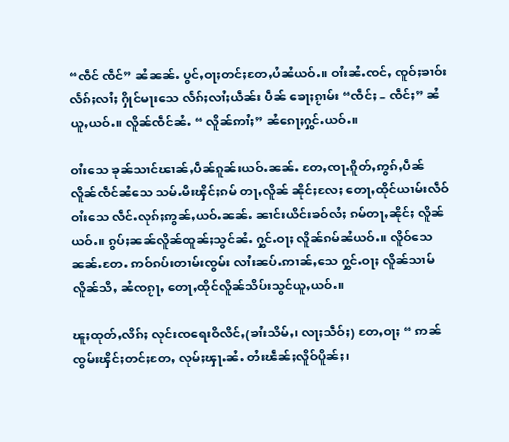“ၸဵင် ၸဵင်” ၼႆၼၼ်ႉ ပွင်ႇဝႃႈတင်ႈတႄႇပႆၼႆယဝ်ႉ။ ဝၢႆးၼႆႉၸင်ႇ ၸူဝ်ႈၶၢဝ်းလႅၵ်ႈလၢႆႈ ႁိုင်မႃးသေ လႅၵ်ႈလၢႆႈယဵၼ်း ပဵၼ် ၶေႃႈၵႂၢမ်း “ၸဵင်ႈ – ၸဵင်ႈ” ၼႆယူႇယဝ်ႉ။ လိူၼ်ၸဵင်ၼႆႉ “ လိူၼ်ဢၢႆႈ” ၼႆၵေႃႈႁွင်ႉယဝ်ႉ။

ဝၢႆးသေ ၶုၼ်သၢင်ၽၢၼ်ႇပဵၼ်ၵူၼ်းယဝ်ႉၼၼ်ႉ တႄႇၸႃႉၵိူတ်ႇဢွၵ်ႇပဵၼ်လိူၼ်ၸဵင်ၼႆသေ သမ်ႉမီးၾိင်ႈၵမ် တႃႇလိူၼ် ၼိုင်ႈလႄႈ တေႃႇထိုင်ယၢမ်းလဵဝ် ဝၢႆးသေ လဵင်ႉလုၵ်ႈဢွၼ်ႇယဝ်ႉၼၼ်ႉ ၼၢင်းယိင်းၶဝ်လႆႈ ၵမ်တႃႇၼိုင်ႈ လိူၼ်ယဝ်ႉ။ ၵွပ်ႈၼၼ်လိူၼ်ထူၼ်ႈသွင်ၼႆႉ ႁွင်ႉဝႃႈ လိူၼ်ၵမ်ၼႆယဝ်ႉ။ လိူဝ်သေၼၼ်ႉတႄႉ ဢဝ်ၵပ်းတၢမ်းၸွမ်း လၢႆးၼပ်ႉဢၢၼ်ႇသေ ႁွင်ႉဝႃႈ လိူၼ်သၢမ် လိူၼ်သီႇ ၼႆၸၵႂႃႇ တေႃႇထိုင်လိူၼ်သိပ်းသွင်ယူႇယဝ်ႉ။

ၽူႈထုတ်ႇလိၵ်ႈ လုင်းၸရေးဝိလိင်ႇ(ၶၢႆးသိမ်ႇ၊ လႃႈသဵဝ်ႈ) တႄႇဝႃႈ “ ဢၼ်ၸွမ်းၾိင်ႈတင်ႈတႄႇ လုမ်ႈၾႃႉၼႆႉ တႆးၽဵၼ်ႈလိူဝ်ပိူၼ်ႈ၊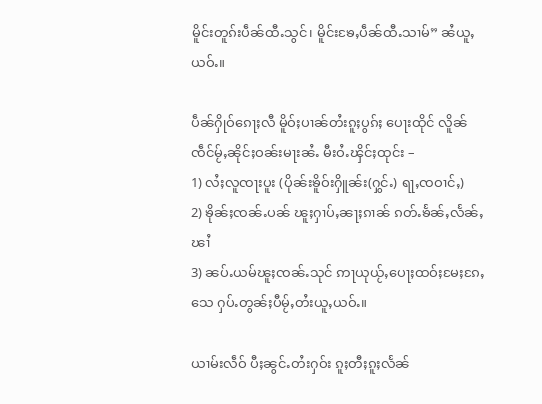မိူင်းတူၵ်းပဵၼ်ထီႉသွင်၊ မိူင်းၶႄႇပဵၼ်ထီႉသၢမ်” ၼႆယူႇယဝ်ႉ။

ပဵၼ်ႁိုဝ်ၵေႃႈလီ မိူဝ်ႈပၢၼ်တႆးၵူႈပွၵ်ႈ ပေႃးထိုင် လိူၼ်ၸဵင်မႂ်ႇၼိုင်ႈဝၼ်းမႃးၼႆႉ မီးဝႆႉၾိင်ႈထုင်း –
1) လႆႈလူၸႃးပူး (ပိုၼ်းၶိူဝ်းႁိူၼ်း(ႁွင်ႉ) ရႃႇၸဝၢင်ႇ)
2) ၶိုၼ်ႈၸၼ်ႉပၼ် ၽူႈႁၢပ်ႇၼႃႈၵၢၼ် ၵတ်ႉၶႅၼ်ႇလႅၼ်ႇၽၢႆ
3) ၼပ်ႉယမ်ၽူႈၸၼ်ႉသုင် ဢႃယုယႂ်ႇပေႃႈထဝ်ႈမႄႈၵႄႇသေ ႁပ်ႉတွၼ်ႈပီမႂ်ႇတႆးယူႇယဝ်ႉ။

ယၢမ်းလဵဝ် ပီႈၼွင်ႉတႆးႁဝ်း ၵူႈတီႈၵူႈလႅၼ်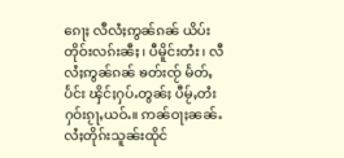ၵေႃႈ လီလႆႈဢွၼ်ၵၼ် ယိပ်းတိုဝ်းလၵ်းၼီႈ၊ ပီမိူင်းတႆး၊ လီလႆႈဢွၼ်ၵၼ် ၶတ်းၸႂ် မႅတ်ႇပႅင်း ၾိင်ႈႁပ်ႉတွၼ်ႈ ပီမႂ်ႇတႆးႁဝ်းၵႂႃႇယဝ်ႉ။ ဢၼ်ဝႃႈၼၼ်ႉ လႆႈတိုၵ်းသူၼ်းထိုင်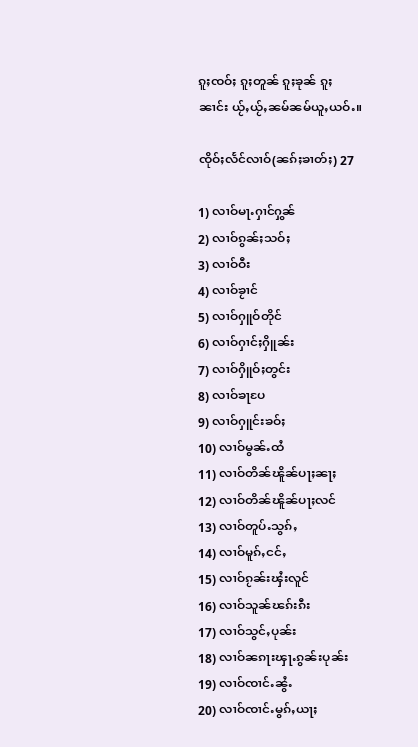ၵူႈၸဝ်ႈ ၵူႈတူၼ် ၵူႈၶုၼ် ၵူႈၼၢင်း ယႂ်ႇယႂ်ႇၼမ်ၼမ်ယူႇယဝ်ႉ။

ၸိုဝ်ႈလႅင်လၢဝ်(ၼၵ်ႈၶၢတ်ႈ) 27

1) လၢဝ်မႃႉႁၢင်ႁွၼ်
2) လၢဝ်ၵွၼ်ႈသဝ်ႈ
3) လၢဝ်ဝီး
4) လၢဝ်ၶႂၢင်
5) လၢဝ်ႁူဝ်တိုင်
6) လၢဝ်ႁၢင်ႈႁိူၼ်း
7) လၢဝ်ႁိူဝ်ႈတွင်း
8) လၢဝ်ၶႃပႄ
9) လၢဝ်ႁူင်းၶဝ်ႈ
10) လၢဝ်မွၼ်ႉထႆ
11) လၢဝ်တိၼ်ၽိူၼ်ပႃႈၼႃႈ
12) လၢဝ်တိၼ်ၽိူၼ်ပႃႈလင်
13) လၢဝ်တူပ်ႉသွၵ်ႇ
14) လၢဝ်မူၵ်ႇငင်ႇ
15) လၢဝ်ၵႂၼ်းၾႆးလူင်
16) လၢဝ်သူၼ်ၽၵ်းၵီး
17) လၢဝ်သွင်ႇပုၼ်း
18) လၢဝ်ၼၵႃးၾႃႉၵွၼ်းပုၼ်း
19) လၢဝ်ၸၢင်ႉၼွႆႉ
20) လၢဝ်ၸၢင်ႉမွၵ်ႇယႃႈ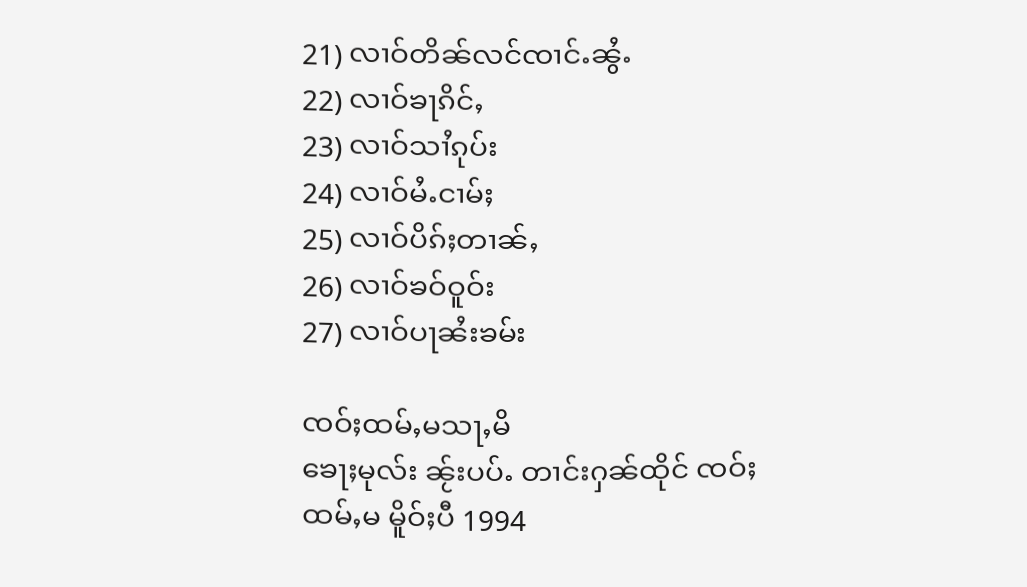21) လၢဝ်တိၼ်လင်ၸၢင်ႉၼွႆႉ
22) လၢဝ်ၶႃၵိင်ႇ
23) လၢဝ်သၢႆၵုပ်း
24) လၢဝ်မႆႉငၢမ်ႈ
25) လၢဝ်ပိၵ်ႈတၢၼ်ႇ
26) လၢဝ်ၶဝ်ဝူဝ်း
27) လၢဝ်ပႃၼႆးၶမ်း

ၸဝ်ႈထမ်ႇမသႃႇမိ
ၶေႃႈမုလ်း ၼႂ်းပပ်ႉ တၢင်းႁၼ်ထိုင် ၸဝ်ႈထမ်ႇမ မိူဝ်ႈပီ 1994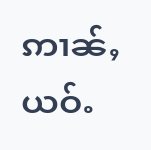ဢၢၼ်ႇယဝ်ႉ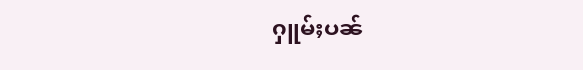ႁူမ်ႈပၼ်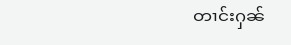တၢင်းႁၼ်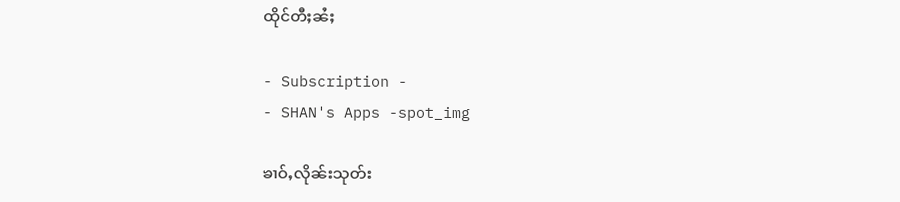ထိုင်တီႈၼႆႈ

- Subscription -
- SHAN's Apps -spot_img

ၶၢဝ်ႇလိုၼ်းသုတ်း